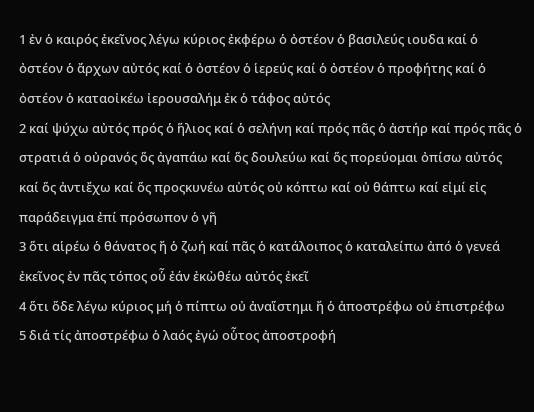1 ἐν ὁ καιρός ἐκεῖνος λέγω κύριος ἐκφέρω ὁ ὀστέον ὁ βασιλεύς ιουδα καί ὁ ὀστέον ὁ ἄρχων αὐτός καί ὁ ὀστέον ὁ ἱερεύς καί ὁ ὀστέον ὁ προφήτης καί ὁ ὀστέον ὁ καταοἰκέω ἰερουσαλήμ ἐκ ὁ τάφος αὐτός
2 καί ψύχω αὐτός πρός ὁ ἥλιος καί ὁ σελήνη καί πρός πᾶς ὁ ἀστήρ καί πρός πᾶς ὁ στρατιά ὁ οὐρανός ὅς ἀγαπάω καί ὅς δουλεύω καί ὅς πορεύομαι ὀπίσω αὐτός καί ὅς ἀντιἔχω καί ὅς προςκυνέω αὐτός οὐ κόπτω καί οὐ θάπτω καί εἰμί εἰς παράδειγμα ἐπί πρόσωπον ὁ γῆ
3 ὅτι αἱρέω ὁ θάνατος ἤ ὁ ζωή καί πᾶς ὁ κατάλοιπος ὁ καταλείπω ἀπό ὁ γενεά ἐκεῖνος ἐν πᾶς τόπος οὗ ἐάν ἐκὠθέω αὐτός ἐκεῖ
4 ὅτι ὅδε λέγω κύριος μή ὁ πίπτω οὐ ἀναἵστημι ἤ ὁ ἀποστρέφω οὐ ἐπιστρέφω
5 διά τίς ἀποστρέφω ὁ λαός ἐγώ οὗτος ἀποστροφή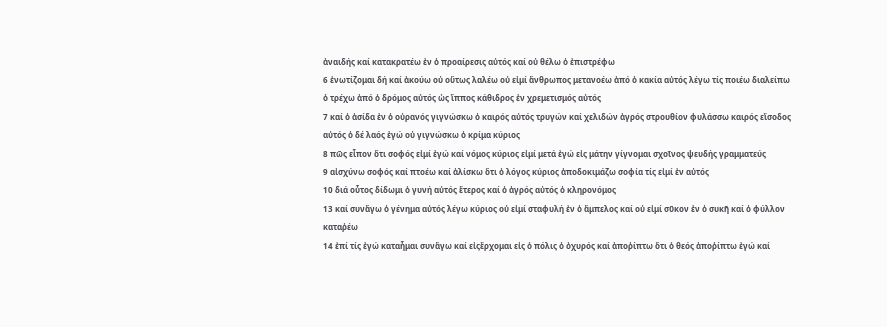ἀναιδής καί κατακρατέω ἐν ὁ προαίρεσις αὐτός καί οὐ θέλω ὁ ἐπιστρέφω
6 ἐνωτίζομαι δή καί ἀκούω οὐ οὕτως λαλέω οὐ εἰμί ἄνθρωπος μετανοέω ἀπό ὁ κακία αὐτός λέγω τίς ποιέω διαλείπω ὁ τρέχω ἀπό ὁ δρόμος αὐτός ὡς ἵππος κάθιδρος ἐν χρεμετισμός αὐτός
7 καί ὁ ἀσίδα ἐν ὁ οὐρανός γιγνώσκω ὁ καιρός αὐτός τρυγών καί χελιδών ἀγρός στρουθίον φυλάσσω καιρός εἴσοδος αὐτός ὁ δέ λαός ἐγώ οὐ γιγνώσκω ὁ κρίμα κύριος
8 πῶς εἶπον ὅτι σοφός εἰμί ἐγώ καί νόμος κύριος εἰμί μετά ἐγώ εἰς μάτην γίγνομαι σχοῖνος ψευδής γραμματεύς
9 αἰσχύνω σοφός καί πτοέω καί ἁλίσκω ὅτι ὁ λόγος κύριος ἀποδοκιμάζω σοφία τίς εἰμί ἐν αὐτός
10 διά οὗτος δίδωμι ὁ γυνή αὐτός ἕτερος καί ὁ ἀγρός αὐτός ὁ κληρονόμος
13 καί συνἄγω ὁ γένημα αὐτός λέγω κύριος οὐ εἰμί σταφυλή ἐν ὁ ἄμπελος καί οὐ εἰμί σῦκον ἐν ὁ συκῆ καί ὁ φύλλον καταῥέω
14 ἐπί τίς ἐγώ καταἧμαι συνἄγω καί εἰςἔρχομαι εἰς ὁ πόλις ὁ ὀχυρός καί ἀποῥίπτω ὅτι ὁ θεός ἀποῥίπτω ἐγώ καί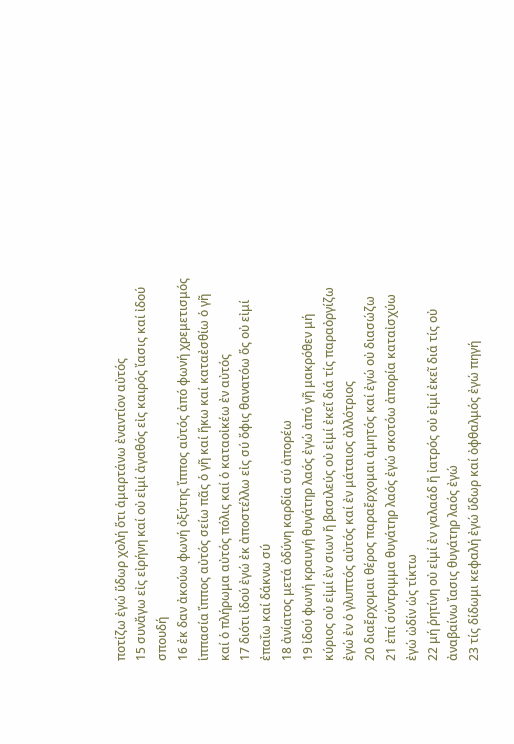ποτίζω ἐγώ ὕδωρ χολή ὅτι ἁμαρτάνω ἐναντίον αὐτός
15 συνἄγω εἰς εἰρήνη καί οὐ εἰμί ἀγαθός εἰς καιρός ἴασις καί ἰδού σπουδή
16 ἐκ δαν ἀκούω φωνή ὀξύτης ἵππος αὐτός ἀπό φωνή χρεμετισμός ἱππασία ἵππος αὐτός σείω πᾶς ὁ γῆ καί ἥκω καί καταἐσθίω ὁ γῆ καί ὁ πλήρωμα αὐτός πόλις καί ὁ καταοἰκέω ἐν αὐτός
17 διότι ἰδού ἐγώ ἐκ ἀποστέλλω εἰς σύ ὄφις θανατόω ὅς οὐ εἰμί ἐπαΐω καί δάκνω σύ
18 ἀνίατος μετά ὀδύνη καρδία σύ ἀπορέω
19 ἰδού φωνή κραυγή θυγάτηρ λαός ἐγώ ἀπό γῆ μακρόθεν μή κύριος οὐ εἰμί ἐν σιων ἤ βασιλεύς οὐ εἰμί ἐκεῖ διά τίς παραὀργίζω ἐγώ ἐν ὁ γλυπτός αὐτός καί ἐν μάταιος ἀλλότριος
20 διαἔρχομαι θέρος παραἔρχομαι ἀμητός καί ἐγώ οὐ διασώζω
21 ἐπί σύντριμμα θυγάτηρ λαός ἐγώ σκοτόω ἀπορία καταἰσχύω ἐγώ ὠδίν ὡς τίκτω
22 μή ῥητίνη οὐ εἰμί ἐν γαλαάδ ἤ ἰατρός οὐ εἰμί ἐκεῖ διά τίς οὐ ἀναβαίνω ἴασις θυγάτηρ λαός ἐγώ
23 τίς δίδωμι κεφαλή ἐγώ ὕδωρ καί ὀφθαλμός ἐγώ πηγή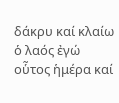δάκρυ καί κλαίω ὁ λαός ἐγώ οὗτος ἡμέρα καί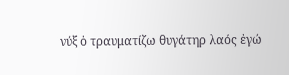νύξ ὁ τραυματίζω θυγάτηρ λαός ἐγώ